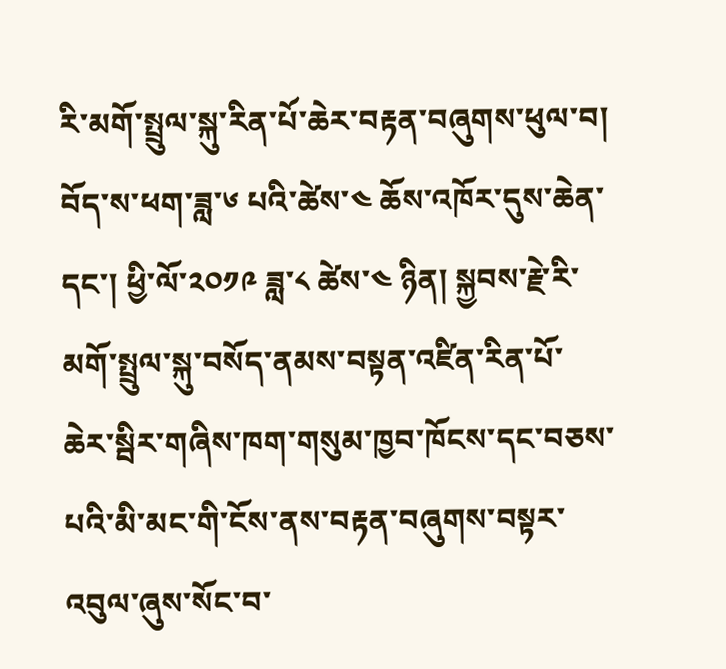རི་མགོ་སྤྲུལ་སྐུ་རིན་པོ་ཆེར་བརྟན་བཞུགས་ཕུལ་བ།
བོད་ས་ཕག་ཟླ་༦ པའི་ཚེས་༤ ཆོས་འཁོར་དུས་ཆེན་དང་། ཕྱི་ལོ་༢༠༡༩ ཟླ་༨ ཚེས་༤ ཉིན། སྐྱབས་རྗེ་རི་མགོ་སྤྲུལ་སྐུ་བསོད་ནམས་བསྟན་འཛིན་ཪིན་པོ་ཆེར་སྦིར་གཞིས་ཁག་གསུམ་ཁྱབ་ཁོངས་དང་བཅས་པའི་མི་མང་གི་ངོས་ནས་བརྟན་བཞུགས་བསྟར་འབུལ་ཞུས་སོང་བ་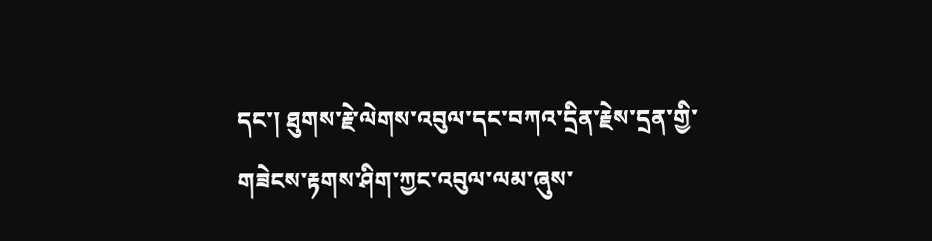དང་། ཐུགས་རྗེ་ལེགས་འབུལ་དང་བཀའ་དྲིན་རྗེས་དྲན་གྱི་གཟེངས་རྟགས་ཤིག་ཀྱང་འབུལ་ལམ་ཞུས་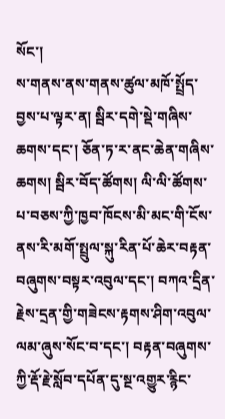སོང་།
ས་གནས་ནས་གནས་ཚུལ་མཁོ་སྤྲོད་བྱས་པ་ལྟར་ན། སྦིར་དགེ་སྡེ་གཞིས་ཆགས་དང་། ཅོན་ཏ་ར་ནང་ཆེན་གཞིས་ཆགས། སྦིར་བོད་ཚོགས། ལི་ལི་ཚོགས་པ་བཅས་ཀྱི་ཁྱབ་ཁོངས་མི་མང་གི་ངོས་ནས་རི་མགོ་སྤྲུལ་སྐུ་རིན་པོ་ཆེར་བརྟན་བཞུགས་བསྟར་འབུལ་དང་། བཀའ་དྲིན་རྗེས་དྲན་གྱི་གཟེངས་རྟགས་ཤིག་འབུལ་ལམ་ཞུས་སོང་བ་དང་། བརྟན་བཞུགས་ཀྱི་རྡོ་རྗེ་སློབ་དཔོན་དུ་སྔ་འགྱུར་རྙིང་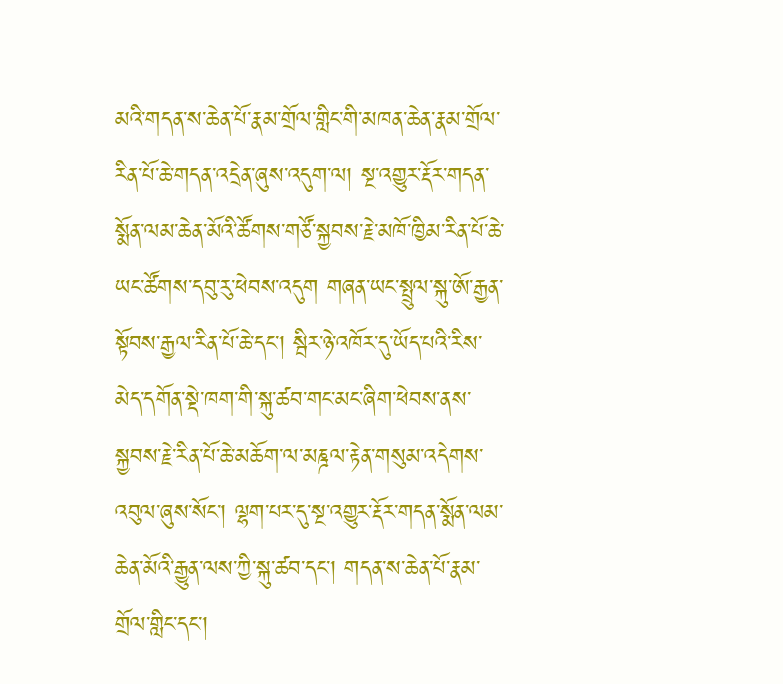མའི་གདན་ས་ཆེན་པོ་རྣམ་གྲོལ་གླིང་གི་མཁན་ཆེན་རྣམ་གྲོལ་རིན་པོ་ཆེ་གདན་འདྲེན་ཞུས་འདུག་ལ། སྔ་འགྱུར་རྡོར་གདན་སྨོན་ལམ་ཆེན་མོའི་ཚོགས་གཙོ་སྐྱབས་རྗེ་མཁོ་ཁྱིམ་རིན་པོ་ཆེ་ཡང་ཚོགས་དབུ་རུ་ཕེབས་འདུག གཞན་ཡང་སྤྲུལ་སྐུ་ཨོ་རྒྱན་སྟོབས་རྒྱལ་རིན་པོ་ཆེ་དང་། སྦིར་ཉེ་འཁོར་དུ་ཡོད་པའི་རིས་མེད་དགོན་སྡེ་ཁག་གི་སྐུ་ཚབ་གང་མང་ཞིག་ཕེབས་ནས་སྐྱབས་རྗེ་རིན་པོ་ཆེ་མཆོག་ལ་མཎྜལ་རྟེན་གསུམ་འདེགས་འབུལ་ཞུས་སོང་། ལྷག་པར་དུ་སྔ་འགྱུར་རྡོར་གདན་སྨོན་ལམ་ཆེན་མོའི་རྒྱུན་ལས་ཀྱི་སྐུ་ཚབ་དང་། གདན་ས་ཆེན་པོ་རྣམ་གྲོལ་གླིང་དང་།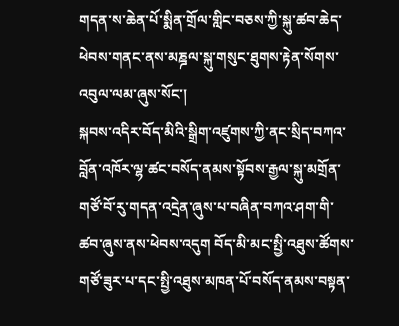གདན་ས་ཆེན་པོ་སྨིན་གྲོལ་གླིང་བཅས་ཀྱི་སྐུ་ཚབ་ཆེད་ཕེབས་གནང་ནས་མཎྜལ་སྐུ་གསུང་ཐུགས་རྟེན་སོགས་འབུལ་ལམ་ཞུས་སོང་།
སྐབས་འདིར་བོད་མིའི་སྒྲིག་འཛུགས་ཀྱི་ནང་སྲིད་བཀའ་བློན་འཁོར་ལྷ་ཚང་བསོད་ནམས་སྟོབས་རྒྱལ་སྐུ་མགྲོན་གཙོ་བོ་རུ་གདན་འདྲེན་ཞུས་པ་བཞིན་བཀའ་ཤག་གི་ཚབ་ཞུས་ནས་ཕེབས་འདུག བོད་མི་མང་སྤྱི་འཐུས་ཚོགས་གཙོ་ཟུར་པ་དང་སྤྱི་འཐུས་མཁན་པོ་བསོད་ནམས་བསྟན་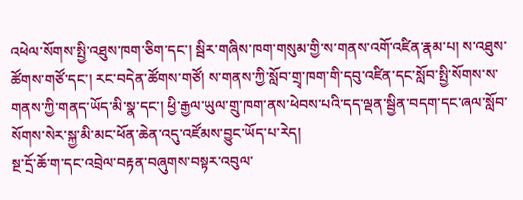འཕེལ་སོགས་སྤྱི་འཐུས་ཁག་ཅིག་དང་། སྦིར་གཞིས་ཁག་གསུམ་གྱི་ས་གནས་འགོ་འཛིན་རྣམ་པ། ས་འཐུས་ཚོགས་གཙོ་དང་། རང་བདེན་ཚོགས་གཙོ། ས་གནས་ཀྱི་སློབ་གྲྭ་ཁག་གི་དབུ་འཛིན་དང་སློབ་སྤྱི་སོགས་ས་གནས་ཀྱི་གནད་ཡོད་མི་སྣ་དང་། ཕྱི་རྒྱལ་ཡུལ་གྲུ་ཁག་ནས་ཕེབས་པའི་དད་ལྡན་སྦྱིན་བདག་དང་ཞལ་སློབ་སོགས་སེར་སྐྱ་མི་མང་ཕོན་ཆེན་འདུ་འཛོམས་བྱུང་ཡོད་པ་རེད།
སྔ་དྲོ་ཆོ་ག་དང་འབྲེལ་བརྟན་བཞུགས་བསྟར་འབུལ་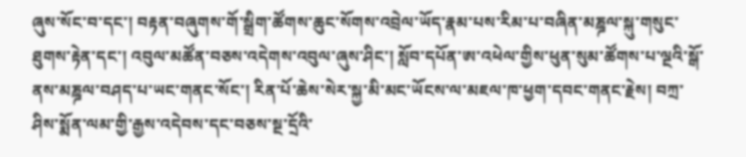ཞུས་སོང་བ་དང་། བརྟན་བཞུགས་གོ་སྒྲིག་ཚོགས་ཆུང་སོགས་འབྲེལ་ཡོད་རྣམ་པས་རིམ་པ་བཞིན་མཎྜལ་སྐུ་གསུང་ཐུགས་རྟེན་དང་། འབུལ་མཚོན་བཅས་འདེགས་འབུལ་ཞུས་ཤིང་། སློབ་དཔོན་ཨ་འཕེལ་གྱིས་ཕུན་སུམ་ཚོགས་པ་ལྔའི་སྒོ་ནས་མཎྜལ་བཤད་པ་ཡང་གནང་སོང་། རིན་པོ་ཆེས་སེར་སྐྱ་མི་མང་ཡོངས་ལ་མཇལ་ཁ་ཕྱག་དབང་གནང་རྗེས། བཀྲ་ཤིས་སྨོན་ལམ་གྱི་རྒྱས་འདེབས་དང་བཅས་སྔ་དྲོའི་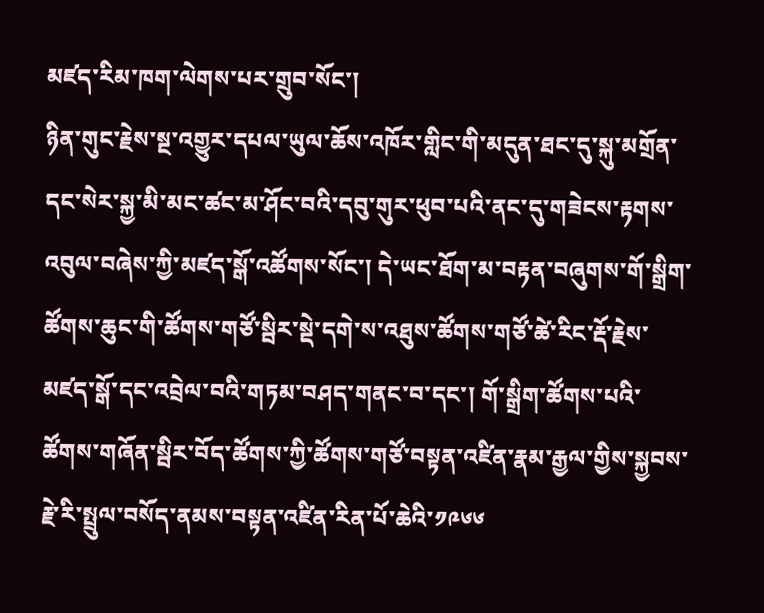མཛད་རིམ་ཁག་ལེགས་པར་གྲུབ་སོང་།
ཉིན་གུང་རྗེས་སྔ་འགྱུར་དཔལ་ཡུལ་ཆོས་འཁོར་གླིང་གི་མདུན་ཐང་དུ་སྐུ་མགྲོན་དང་སེར་སྐྱ་མི་མང་ཚང་མ་ཤོང་བའི་དབུ་གུར་ཕུབ་པའི་ནང་དུ་གཟེངས་རྟགས་འབུལ་བཞེས་ཀྱི་མཛད་སྒོ་འཚོགས་སོང་། དེ་ཡང་ཐོག་མ་བརྟན་བཞུགས་གོ་སྒྲིག་ཚོགས་ཆུང་གི་ཚོགས་གཙོ་སྦིར་སྡེ་དགེ་ས་འཐུས་ཚོགས་གཙོ་ཚེ་རིང་རྡོ་རྗེས་མཛད་སྒོ་དང་འབྲེལ་བའི་གཏམ་བཤད་གནང་བ་དང་། གོ་སྒྲིག་ཚོགས་པའི་ཚོགས་གཞོན་སྦིར་བོད་ཚོགས་ཀྱི་ཚོགས་གཙོ་བསྟན་འཛིན་རྣམ་རྒྱལ་གྱིས་སྐྱབས་རྗེ་རི་སྤྲུལ་བསོད་ནམས་བསྟན་འཛིན་རིན་པོ་ཆེའི་༡༩༦༦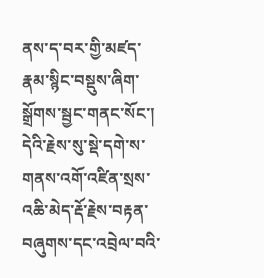ནས་ད་བར་གྱི་མཛད་རྣམ་སྙིང་བསྡུས་ཞིག་སྒྲོགས་སྦྱང་གནང་སོང་། དེའི་རྗེས་སུ་སྡེ་དགེ་ས་གནས་འགོ་འཛིན་སྲས་འཆི་མེད་རྡོ་རྗེས་བརྟན་བཞུགས་དང་འབྲེལ་བའི་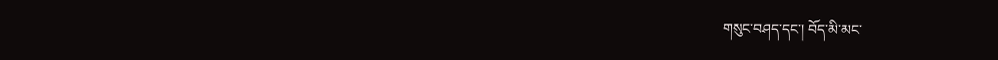གསུང་བཤད་དང་། བོད་མི་མང་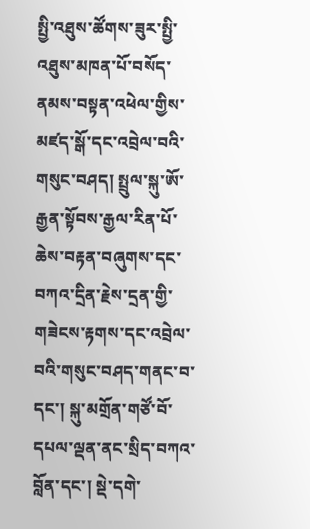སྤྱི་འཐུས་ཚོགས་ཟུར་སྤྱི་འཐུས་མཁན་པོ་བསོད་ནམས་བསྟན་འཕེལ་གྱིས་མཛད་སྒོ་དང་འབྲེལ་བའི་གསུང་བཤད། སྤྲུལ་སྐུ་ཨོ་རྒྱན་སྟོབས་རྒྱལ་རིན་པོ་ཆེས་བརྟན་བཞུགས་དང་བཀའ་དྲིན་རྗེས་དྲན་གྱི་གཟེངས་རྟགས་དང་འབྲེལ་བའི་གསུང་བཤད་གནང་བ་དང་། སྐུ་མགྲོན་གཙོ་བོ་དཔལ་ལྡན་ནང་སྲིད་བཀའ་བློན་དང་། སྡེ་དགེ་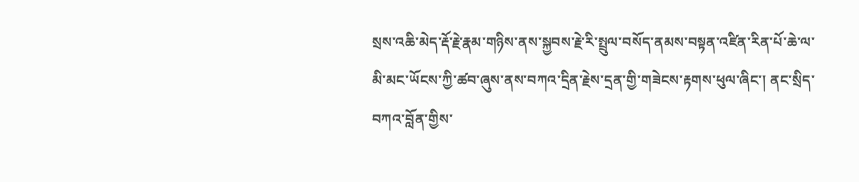སྲས་འཆི་མེད་རྡོ་རྗེ་རྣམ་གཉིས་ནས་སྐྱབས་རྗེ་རི་སྤྲུལ་བསོད་ནམས་བསྟན་འཛིན་རིན་པོ་ཆེ་ལ་མི་མང་ཡོངས་ཀྱི་ཚབ་ཞུས་ནས་བཀའ་དྲིན་རྗེས་དྲན་གྱི་གཟེངས་རྟགས་ཕུལ་ཞིང་། ནང་སྲིད་བཀའ་བློན་གྱིས་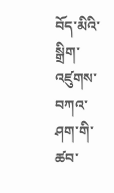བོད་མིའི་སྒྲིག་འཛུགས་བཀའ་ཤག་གི་ཚབ་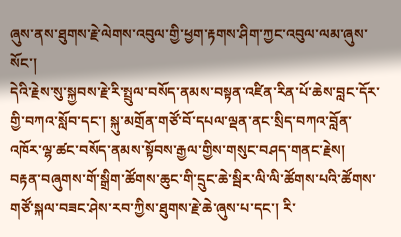ཞུས་ནས་ཐུགས་རྗེ་ལེགས་འབུལ་གྱི་ཕྱག་རྟགས་ཤིག་ཀྱང་འབུལ་ལམ་ཞུས་སོང་།
དེའི་རྗེས་སུ་སྐྱབས་རྗེ་རི་སྤྲུལ་བསོད་ནམས་བསྟན་འཛིན་རིན་པོ་ཆེས་བླང་དོར་གྱི་བཀའ་སློབ་དང་། སྐུ་མགྲོན་གཙོ་བོ་དཔལ་ལྡན་ནང་སྲིད་བཀའ་བློན་འཁོར་ལྷ་ཚང་བསོད་ནམས་སྟོབས་རྒྱལ་གྱིས་གསུང་བཤད་གནང་རྗེས། བརྟན་བཞུགས་གོ་སྒྲིག་ཚོགས་ཆུང་གི་དྲུང་ཆེ་སྦིར་ལི་ལི་ཚོགས་པའི་ཚོགས་གཙོ་སྐལ་བཟང་ཤེས་རབ་ཀྱིས་ཐུགས་རྗེ་ཆེ་ཞུས་པ་དང་། རི་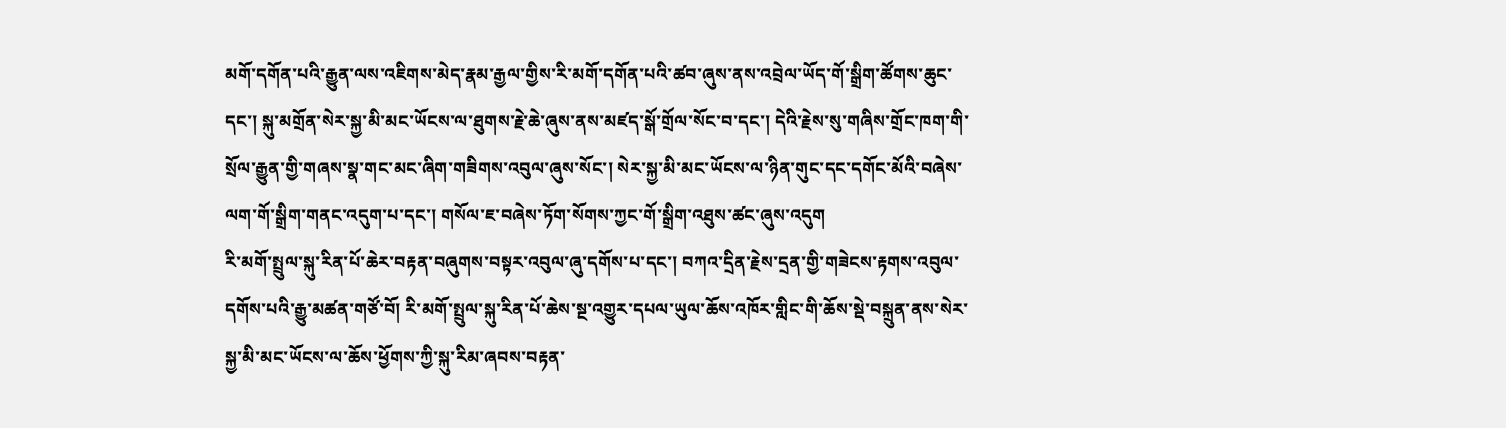མགོ་དགོན་པའི་རྒྱུན་ལས་འཇིགས་མེད་རྣམ་རྒྱལ་གྱིས་རི་མགོ་དགོན་པའི་ཚབ་ཞུས་ནས་འབྲེལ་ཡོད་གོ་སྒྲིག་ཚོགས་ཆུང་དང་། སྐུ་མགྲོན་སེར་སྐྱ་མི་མང་ཡོངས་ལ་ཐུགས་རྗེ་ཆེ་ཞུས་ནས་མཛད་སྒོ་གྲོལ་སོང་བ་དང་། དེའི་རྗེས་སུ་གཞིས་གྲོང་ཁག་གི་སྲོལ་རྒྱུན་གྱི་གཞས་སྣ་གང་མང་ཞིག་གཟིགས་འབུལ་ཞུས་སོང་། སེར་སྐྱ་མི་མང་ཡོངས་ལ་ཉིན་གུང་དང་དགོང་མོའི་བཞེས་ལག་གོ་སྒྲིག་གནང་འདུག་པ་དང་། གསོལ་ཇ་བཞེས་ཏོག་སོགས་ཀྱང་གོ་སྒྲིག་འཐུས་ཚང་ཞུས་འདུག
རི་མགོ་སྤྲུལ་སྐུ་རིན་པོ་ཆེར་བརྟན་བཞུགས་བསྟར་འབུལ་ཞུ་དགོས་པ་དང་། བཀའ་དྲིན་རྗེས་དྲན་གྱི་གཟེངས་རྟགས་འབུལ་དགོས་པའི་རྒྱུ་མཚན་གཙོ་བོ། རི་མགོ་སྤྲུལ་སྐུ་རིན་པོ་ཆེས་སྔ་འགྱུར་དཔལ་ཡུལ་ཆོས་འཁོར་གླིང་གི་ཆོས་སྡེ་བསྐྲུན་ནས་སེར་སྐྱ་མི་མང་ཡོངས་ལ་ཆོས་ཕྱོགས་ཀྱི་སྐུ་རིམ་ཞབས་བརྟན་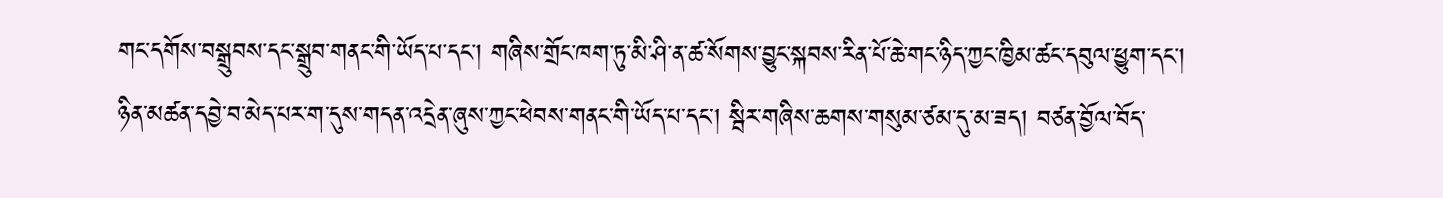གང་དགོས་བསྒྲུབས་དང་སྒྲུབ་གནང་གི་ཡོད་པ་དང་། གཞིས་གྲོང་ཁག་ཏུ་མི་ཤི་ན་ཚ་སོགས་བྱུང་སྐབས་རིན་པོ་ཆེ་གང་ཉིད་ཀྱང་ཁྱིམ་ཚང་དབུལ་ཕྱུག་དང་། ཉིན་མཚན་དབྱེ་བ་མེད་པར་ག་དུས་གདན་འདྲེན་ཞུས་ཀྱང་ཕེབས་གནང་གི་ཡོད་པ་དང་། སྦིར་གཞིས་ཆགས་གསུམ་ཙམ་དུ་མ་ཟད། བཙན་བྱོལ་བོད་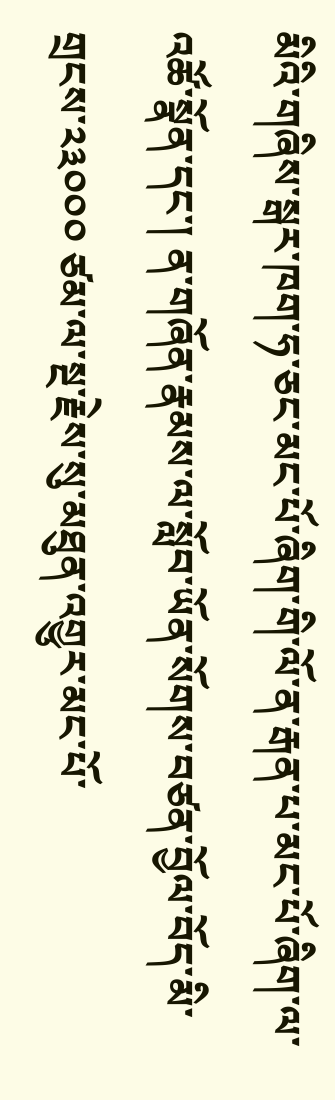མིའི་གཞིས་སྒར་ཁག་ཧ་ཅང་མང་པོ་ཞིག་གི་ལོ་ན་རྒན་པ་མང་པོ་ཞིག་ལ་འཚོ་སྣོན་དང་། ན་གཞོན་རྣམས་ལ་སློབ་ཡོན་སོགས་བཙན་བྱོལ་བོད་མི་གྲངས་༢༣༠༠༠ ཙམ་ལ་སྔ་རྗེས་སུ་མཐུན་འགྱུར་མང་པོ་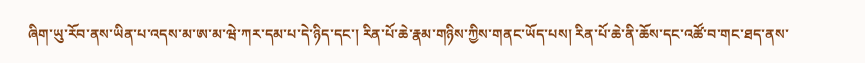ཞིག་ཡུ་རོབ་ནས་ཡིན་པ་འདས་མ་ཨ་མ་ཝེ་ཀར་དམ་པ་དེ་ཉིད་དང་། རིན་པོ་ཆེ་རྣམ་གཉིས་ཀྱིས་གནང་ཡོད་པས། རིན་པོ་ཆེ་ནི་ཆོས་དང་འཚོ་བ་གང་ཐད་ནས་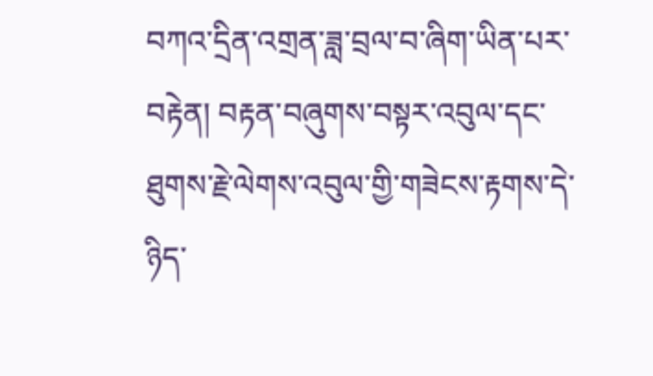བཀའ་དྲིན་འགྲན་ཟླ་བྲལ་བ་ཞིག་ཡིན་པར་བརྟེན། བརྟན་བཞུགས་བསྟར་འབུལ་དང་ཐུགས་རྗེ་ལེགས་འབུལ་གྱི་གཟེངས་རྟགས་དེ་ཉིད་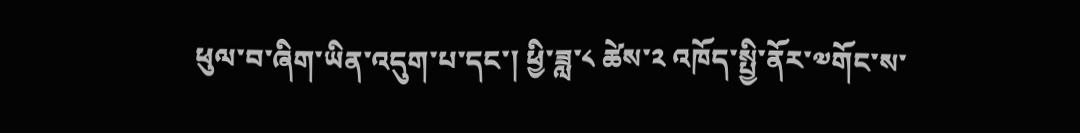ཕུལ་བ་ཞིག་ཡིན་འདུག་པ་དང་། ཕྱི་ཟླ་༨ ཚེས་༢ འཁོད་སྤྱི་ནོར་༧གོང་ས་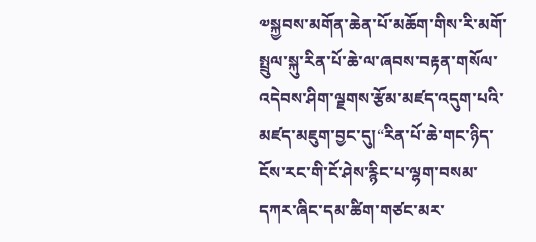༧སྐྱབས་མགོན་ཆེན་པོ་མཆོག་གིས་རི་མགོ་སྤྲུལ་སྐུ་རིན་པོ་ཆེ་ལ་ཞབས་བརྟན་གསོལ་འདེབས་ཤིག་ལྗགས་རྩོམ་མཛད་འདུག་པའི་མཛད་མཇུག་བྱང་དུ།“རིན་པོ་ཆེ་གང་ཉིད་ངོས་རང་གི་ངོ་ཤེས་རྙིང་པ་ལྷག་བསམ་དཀར་ཞིང་དམ་ཚིག་གཙང་མར་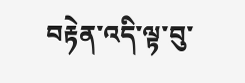བརྟེན་འདི་ལྟ་བུ་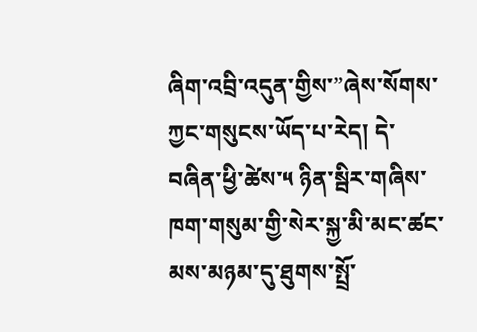ཞིག་འབྲི་འདུན་གྱིས་”ཞེས་སོགས་ཀྱང་གསུངས་ཡོད་པ་རེད། དེ་བཞིན་ཕྱི་ཚེས་༥ ཉིན་སྦིར་གཞིས་ཁག་གསུམ་གྱི་སེར་སྐྱ་མི་མང་ཚང་མས་མཉམ་དུ་ཐུགས་སྤྲོ་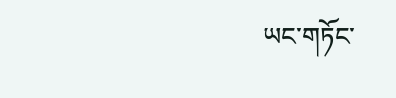ཡང་གཏོང་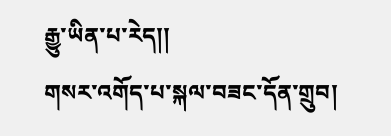རྒྱུ་ཡིན་པ་རེད།།
གསར་འགོད་པ་སྐལ་བཟང་དོན་གྲུབ།